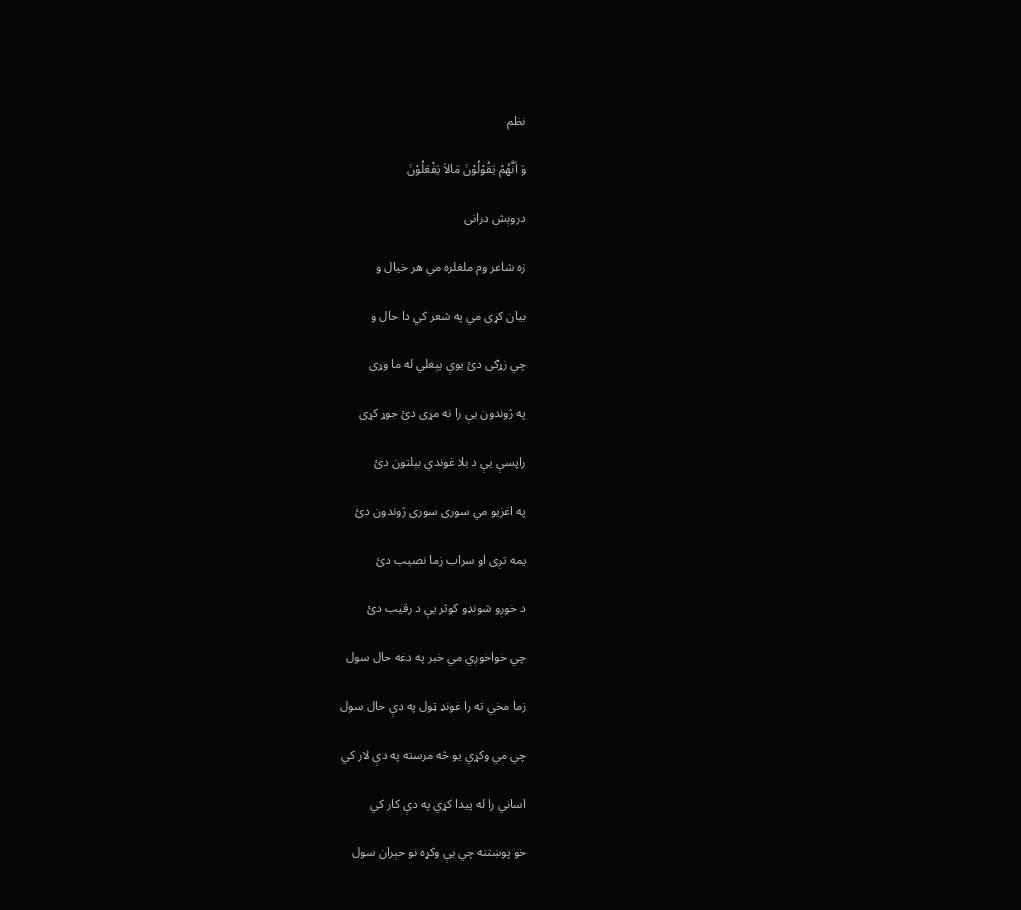نظم

وَ اَنَّهُمْ يَقُوْلُوْنَ مَالاَ يَفْعَلُوْنَ

دروېش درانی

زه شاعر وم ملغلره مي هر خيال و

بيان کړى مي په شعر کي دا حال و

چي زړګى دئ يوې پېغلي له ما وړى

په ژوندون يې را نه مړى دئ جوړ کړى

راپسې يې د بلا غوندي بېلتون دئ

په اغزيو مي سورى سورى ژوندون دئ

يمه تږى او سراب زما نصيب دئ

د خوږو شونډو کوثر يې د رقيب دئ

چي خواخوږي مي خبر په دغه حال سول

زما مخي ته را غونډ ټول په دې حال سول

چي مي وکړي يو څه مرسته په دې لار کي

اساني را له پيدا کړي په دې کار کي

خو پوښتنه چي يې وکړه نو حېران سول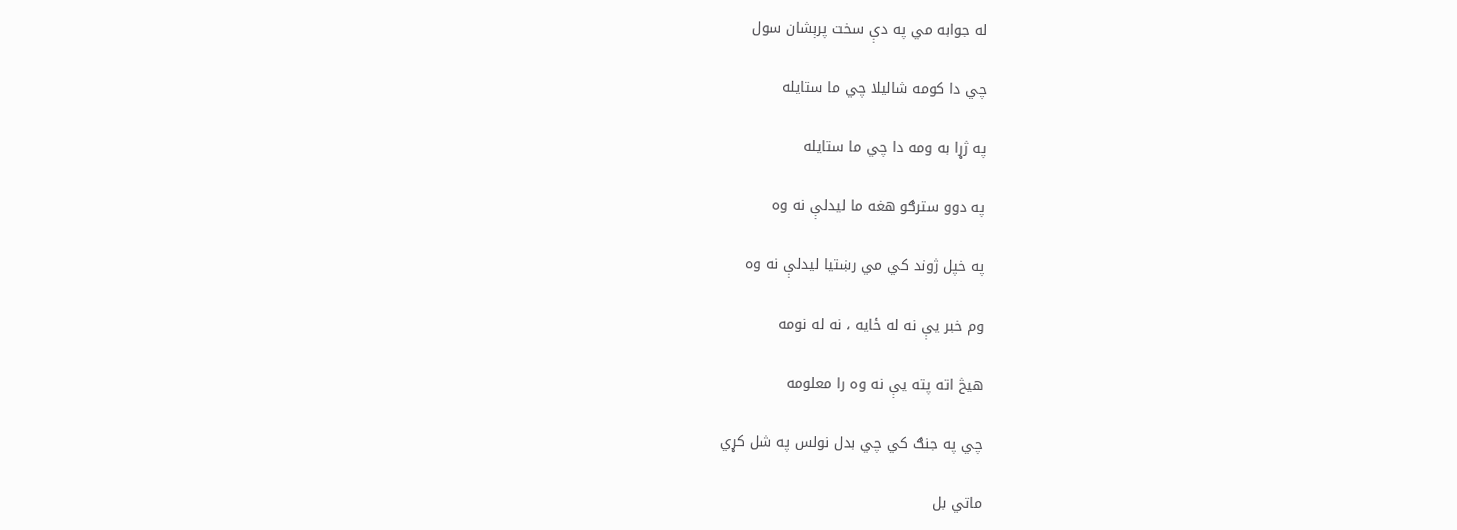له جوابه مي په دې سخت پرېشان سول

چي دا کومه شاليلا چي ما ستايله

په ژړا به ومه دا چي ما ستايله

په دوو سترګو هغه ما ليدلې نه وه

په خپل ژوند کي مي رښتيا ليدلې نه وه

وم خبر يې نه له ځايه ، نه له نومه

هيڅ اته پته يې نه وه را معلومه

چي په جنګ کي چي بدل نولس په شل کړي

ماتي بل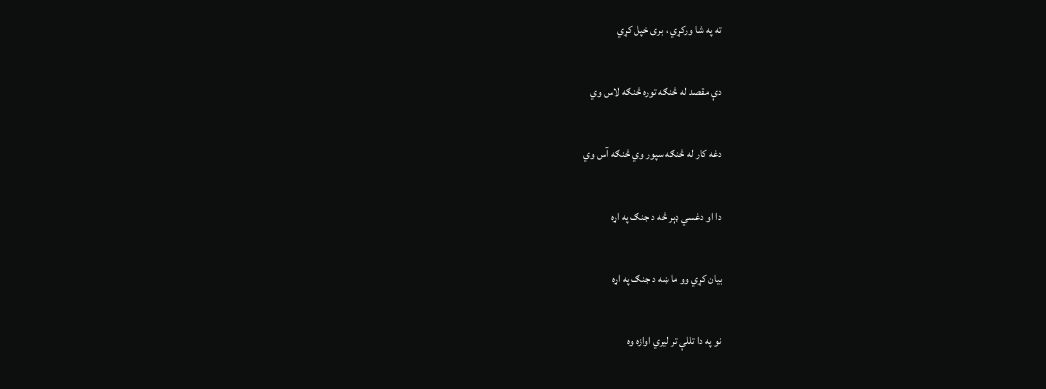ته په شا ورکړي ، برى خپل کړي

دې مقصد له څنګه توره څنګه لاس وي

دغه کار له څنګه سپور وي څنګه آس وي

دا او دغسي ډېر څه د جنګ په اړه

بيان کړي وو ما ښه د جنګ په اړه

نو په دا تللې تر ليري اوازه وه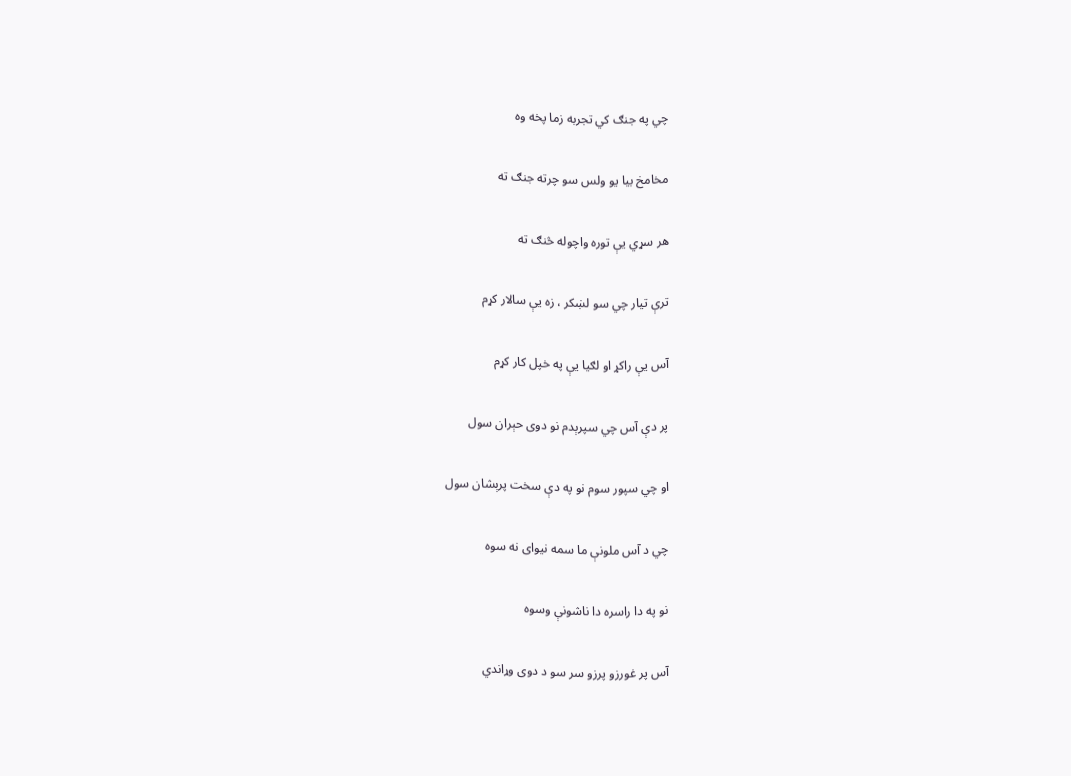چي په جنګ کي تجربه زما پخه وه

مخامخ بيا يو ولس سو چرته جنګ ته

هر سړي يې توره واچوله څنګ ته

ترې تيار چي سو لښکر ، زه يې سالار کړم

آس يې راکړ او لګيا يې په خپل کار کړم

پر دې آس چي سپرېدم نو دوى حېران سول

او چي سپور سوم نو په دې سخت پرېشان سول

چي د آس ملونې ما سمه نيواى نه سوه

نو په دا راسره دا ناشونې وسوه

آس پر غورزو پرزو سر سو د دوى وړاندي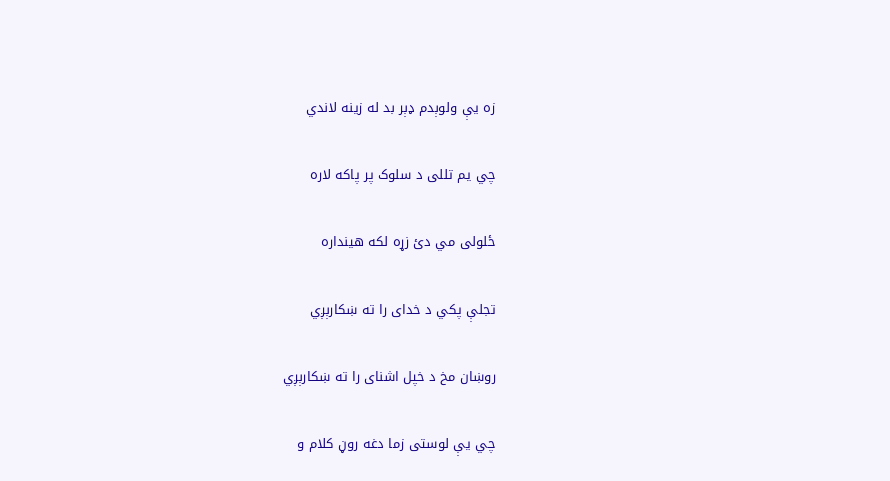زه يې ولوېدم ډېر بد له زينه لاندي

چي يم تللى د سلوک پر پاکه لاره

ځلولى مي دئ زړه لکه هينداره

تجلې پکي د خداى را ته ښکارېږي

روښان مخ د خپل اشناى را ته ښکارېږي

چي يې لوستى زما دغه روڼ کلام و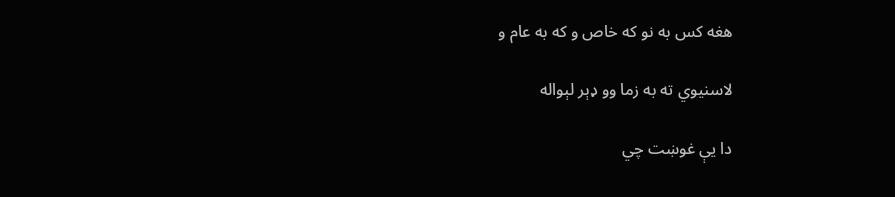هغه کس به نو که خاص و که به عام و

لاسنيوي ته به زما وو ډېر لېواله

دا يې غوښت چي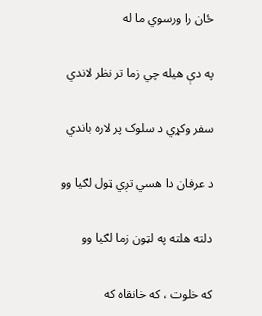ځان را ورسوي ما له

په دې هيله چي زما تر نظر لاندي

سفر وکړي د سلوک پر لاره باندي

د عرفان دا هسي تږي ټول لګيا وو

دلته هلته په لټون زما لګيا وو

که خلوت ، که خانقاه که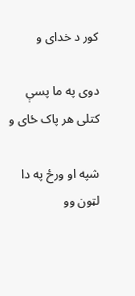کور د خداى و

دوى په ما پسې کتلى هر پاک ځاى و

شپه او ورځ په دا لټون وو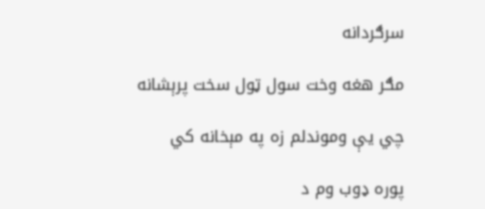سرګردانه

مګر هغه وخت سول ټول سخت پرېشانه

چي يې وموندلم زه په مېخانه کي

پوره ډوب وم د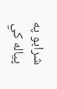شرابو په پياله کي